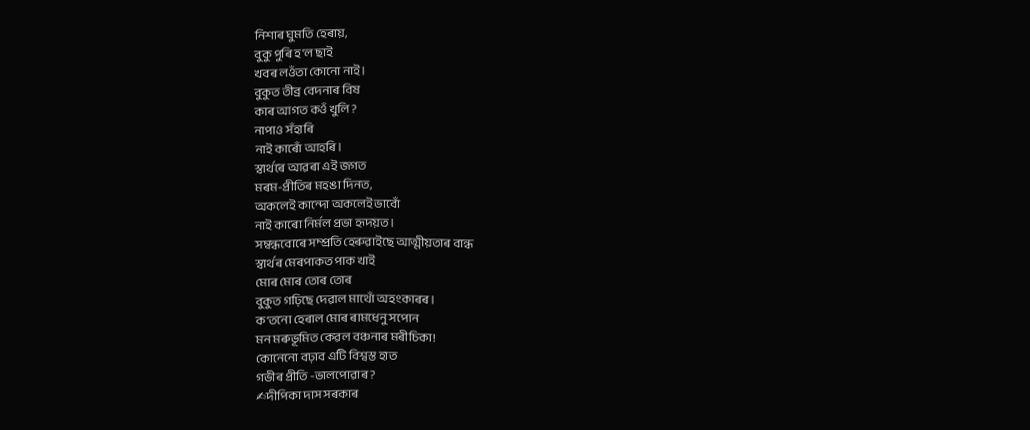নিশাৰ ঘুমতি হেৰায়,
বুকু পুৰি হ'ল ছাই
খবৰ লওঁতা কোনো নাই।
বুকুত তীব্ৰ বেদনাৰ বিষ
কাৰ আগত কওঁ খুলি ?
নাপাও সঁহাৰি
নাই কাৰোঁ আহৰি।
স্বাৰ্থৰে আৱৰা এই জগত
মৰম-প্ৰীতিৰ মহঙা দিনত,
অকলেই কান্দো অকলেই ভাবোঁ
নাই কাৰো নিৰ্মল প্ৰভা হৃদয়ত।
সম্বন্ধবোৰে সম্প্ৰতি হেৰুৱাইছে আত্মীয়তাৰ বান্ধ
স্বাৰ্থৰ মেৰপাকত পাক খাই
মোৰ মোৰ তোৰ তোৰ
বুকুত গঢ়িছে দেৱাল মাথোঁ অহংকাৰৰ।
ক'তনো হেৰাল মোৰ ৰামধেনু সপোন
মন মৰুভূমিত কেৱল বঞ্চনাৰ মৰীচিকা!
কোনেনো বঢ়াব এটি বিশ্বস্ত হাত
গভীৰ প্ৰীতি -ভালপোৱাৰ ?
✍দীপিকা দাস সৰকাৰ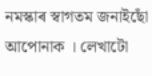নমস্কাৰ স্বাগতম জনাইছোঁ আপোনাক । লেখাটো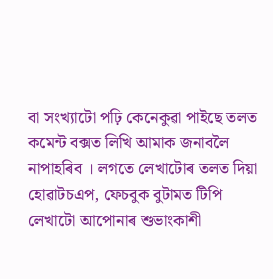বা সংখ্যাটো পঢ়ি কেনেকুৱা পাইছে তলত কমেন্ট বক্সত লিখি আমাক জনাবলৈ নাপাহৰিব । লগতে লেখাটোৰ তলত দিয়া হোৱাটচএপ, ফেচবুক বুটামত টিপি লেখাটো আপোনাৰ শুভাংকাশী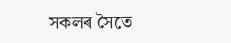সকলৰ সৈতে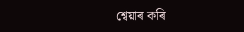শ্বেয়াৰ কৰি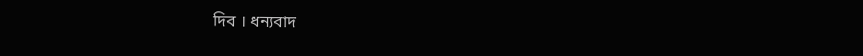দিব । ধন্যবাদ